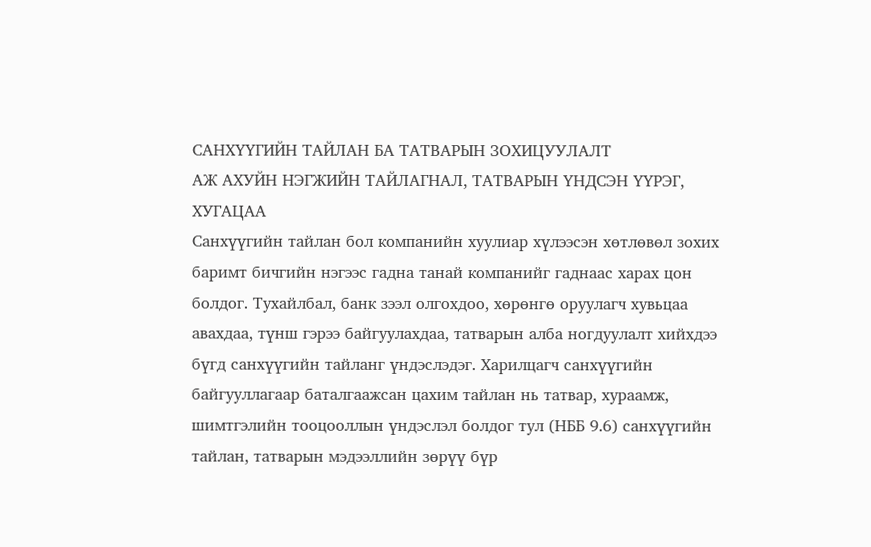САНХҮҮГИЙН ТАЙЛАН БА ТАТВАРЫН ЗОХИЦУУЛАЛТ
АЖ АХУЙН НЭГЖИЙН ТАЙЛАГНАЛ, ТАТВАРЫН ҮНДСЭН ҮҮРЭГ, ХУГАЦАА
Санхүүгийн тайлан бол компанийн хуулиар хүлээсэн хөтлөвөл зохих баримт бичгийн нэгээс гадна танай компанийг гаднаас харах цон болдог. Тухайлбал, банк зээл олгохдоо, хөрөнгө оруулагч хувьцаа авахдаа, түнш гэрээ байгуулахдаа, татварын алба ногдуулалт хийхдээ бүгд санхүүгийн тайланг үндэслэдэг. Харилцагч санхүүгийн байгууллагаар баталгаажсан цахим тайлан нь татвар, хураамж, шимтгэлийн тооцооллын үндэслэл болдог тул (НББ 9.6) санхүүгийн тайлан, татварын мэдээллийн зөрүү бүр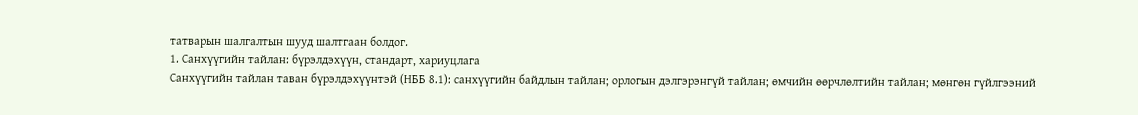татварын шалгалтын шууд шалтгаан болдог.
1. Санхүүгийн тайлан: бүрэлдэхүүн, стандарт, хариуцлага
Санхүүгийн тайлан таван бүрэлдэхүүнтэй (НББ 8.1): санхүүгийн байдлын тайлан; орлогын дэлгэрэнгүй тайлан; өмчийн өөрчлөлтийн тайлан; мөнгөн гүйлгээний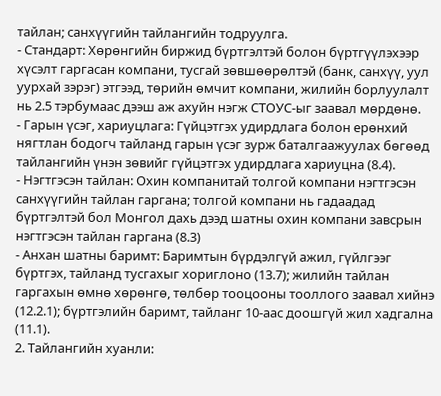тайлан; санхүүгийн тайлангийн тодруулга.
- Стандарт: Хөрөнгийн биржид бүртгэлтэй болон бүртгүүлэхээр хүсэлт гаргасан компани, тусгай зөвшөөрөлтэй (банк, санхүү, уул уурхай зэрэг) этгээд, төрийн өмчит компани, жилийн борлуулалт нь 2.5 тэрбумаас дээш аж ахуйн нэгж СТОУС-ыг заавал мөрдөнө.
- Гарын үсэг, хариуцлага: Гүйцэтгэх удирдлага болон ерөнхий нягтлан бодогч тайланд гарын үсэг зурж баталгаажуулах бөгөөд тайлангийн үнэн зөвийг гүйцэтгэх удирдлага хариуцна (8.4).
- Нэгтгэсэн тайлан: Охин компанитай толгой компани нэгтгэсэн санхүүгийн тайлан гаргана; толгой компани нь гадаадад бүртгэлтэй бол Монгол дахь дээд шатны охин компани завсрын нэгтгэсэн тайлан гаргана (8.3)
- Анхан шатны баримт: Баримтын бүрдэлгүй ажил, гүйлгээг бүртгэх, тайланд тусгахыг хориглоно (13.7); жилийн тайлан гаргахын өмнө хөрөнгө, төлбөр тооцооны тооллого заавал хийнэ (12.2.1); бүртгэлийн баримт, тайланг 10-аас доошгүй жил хадгална (11.1).
2. Тайлангийн хуанли: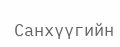Санхүүгийн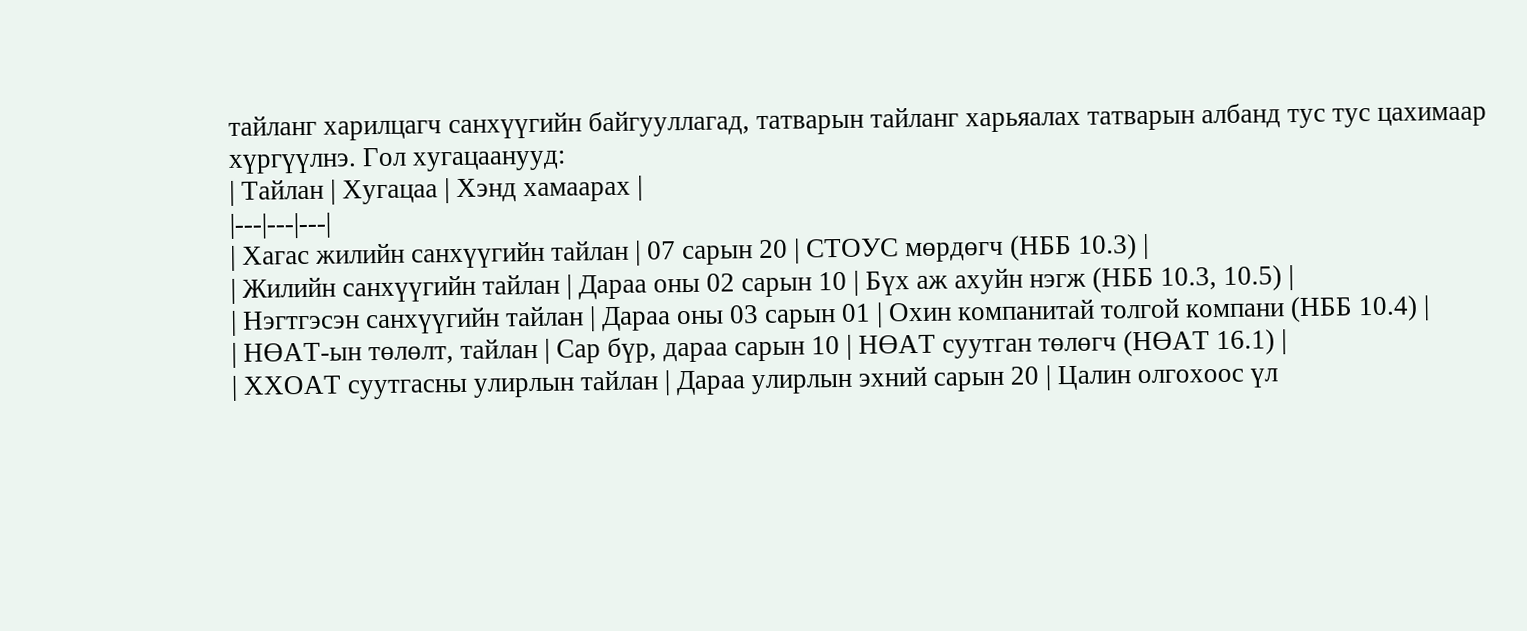тайланг харилцагч санхүүгийн байгууллагад, татварын тайланг харьяалах татварын албанд тус тус цахимаар хүргүүлнэ. Гол хугацаанууд:
| Тайлан | Хугацаа | Хэнд хамаарах |
|---|---|---|
| Хагас жилийн санхүүгийн тайлан | 07 сарын 20 | СТОУС мөрдөгч (НББ 10.3) |
| Жилийн санхүүгийн тайлан | Дараа оны 02 сарын 10 | Бүх аж ахуйн нэгж (НББ 10.3, 10.5) |
| Нэгтгэсэн санхүүгийн тайлан | Дараа оны 03 сарын 01 | Охин компанитай толгой компани (НББ 10.4) |
| НӨАТ-ын төлөлт, тайлан | Сар бүр, дараа сарын 10 | НӨАТ суутган төлөгч (НӨАТ 16.1) |
| ХХОАТ суутгасны улирлын тайлан | Дараа улирлын эхний сарын 20 | Цалин олгохоос үл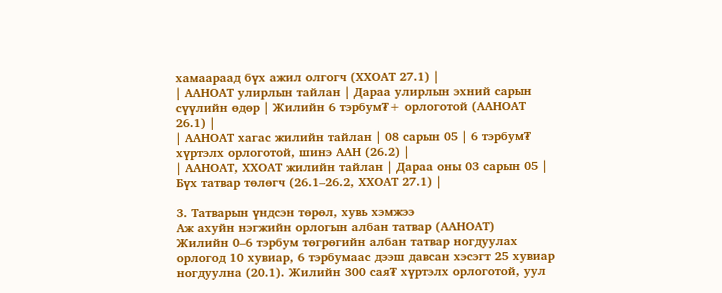хамаараад бүх ажил олгогч (ХХОАТ 27.1) |
| ААНОАТ улирлын тайлан | Дараа улирлын эхний сарын сүүлийн өдөр | Жилийн 6 тэрбум₮+ орлоготой (ААНОАТ 26.1) |
| ААНОАТ хагас жилийн тайлан | 08 сарын 05 | 6 тэрбум₮ хүртэлх орлоготой, шинэ ААН (26.2) |
| ААНОАТ, ХХОАТ жилийн тайлан | Дараа оны 03 сарын 05 | Бүх татвар төлөгч (26.1–26.2, ХХОАТ 27.1) |

3. Татварын үндсэн төрөл, хувь хэмжээ
Аж ахуйн нэгжийн орлогын албан татвар (ААНОАТ)
Жилийн 0–6 тэрбум төгрөгийн албан татвар ногдуулах орлогод 10 хувиар, 6 тэрбумаас дээш давсан хэсэгт 25 хувиар ногдуулна (20.1). Жилийн 300 сая₮ хүртэлх орлоготой, уул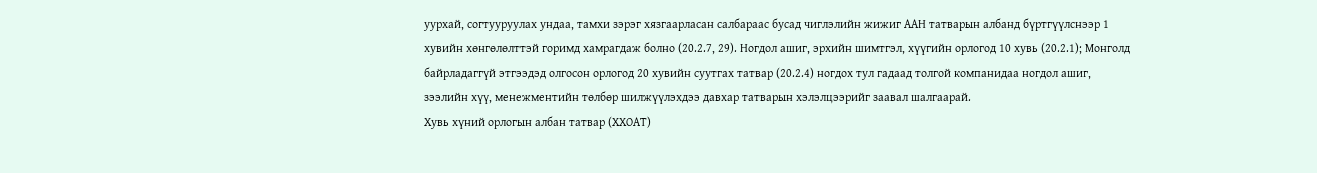уурхай, согтууруулах ундаа, тамхи зэрэг хязгаарласан салбараас бусад чиглэлийн жижиг ААН татварын албанд бүртгүүлснээр 1 хувийн хөнгөлөлттэй горимд хамрагдаж болно (20.2.7, 29). Ногдол ашиг, эрхийн шимтгэл, хүүгийн орлогод 10 хувь (20.2.1); Монголд байрладаггүй этгээдэд олгосон орлогод 20 хувийн суутгах татвар (20.2.4) ногдох тул гадаад толгой компанидаа ногдол ашиг, зээлийн хүү, менежментийн төлбөр шилжүүлэхдээ давхар татварын хэлэлцээрийг заавал шалгаарай.
Хувь хүний орлогын албан татвар (ХХОАТ)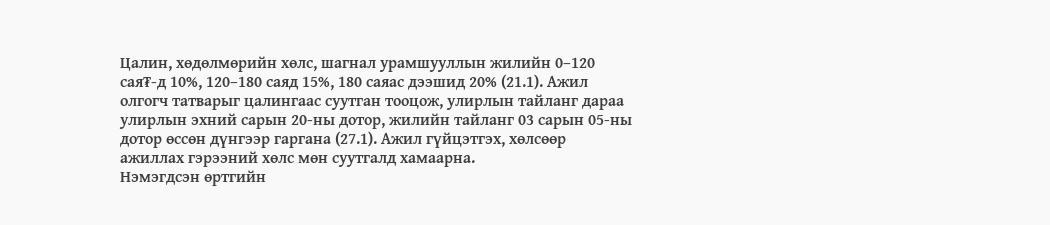Цалин, хөдөлмөрийн хөлс, шагнал урамшууллын жилийн 0–120 сая₮-д 10%, 120–180 саяд 15%, 180 саяас дээшид 20% (21.1). Ажил олгогч татварыг цалингаас суутган тооцож, улирлын тайланг дараа улирлын эхний сарын 20-ны дотор, жилийн тайланг 03 сарын 05-ны дотор өссөн дүнгээр гаргана (27.1). Ажил гүйцэтгэх, хөлсөөр ажиллах гэрээний хөлс мөн суутгалд хамаарна.
Нэмэгдсэн өртгийн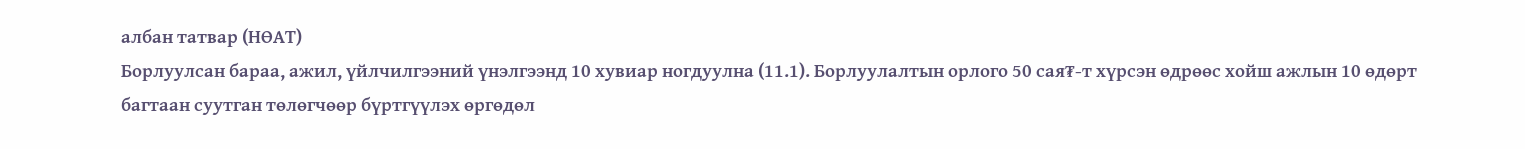албан татвар (НӨАТ)
Борлуулсан бараа, ажил, үйлчилгээний үнэлгээнд 10 хувиар ногдуулна (11.1). Борлуулалтын орлого 50 сая₮-т хүрсэн өдрөөс хойш ажлын 10 өдөрт багтаан суутган төлөгчөөр бүртгүүлэх өргөдөл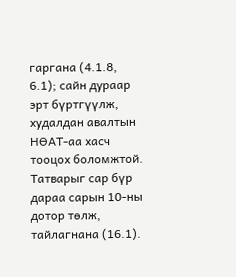гаргана (4.1.8, 6.1); сайн дураар эрт бүртгүүлж, худалдан авалтын НӨАТ-аа хасч тооцох боломжтой. Татварыг сар бүр дараа сарын 10-ны дотор төлж, тайлагнана (16.1).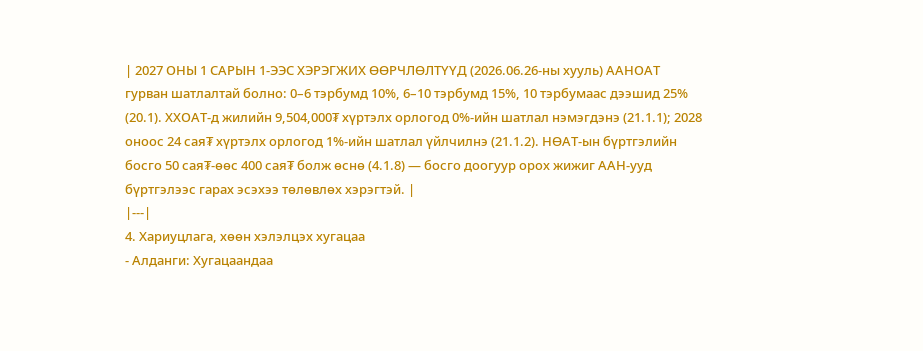| 2027 ОНЫ 1 САРЫН 1-ЭЭС ХЭРЭГЖИХ ӨӨРЧЛӨЛТҮҮД (2026.06.26-ны хууль) ААНОАТ гурван шатлалтай болно: 0–6 тэрбумд 10%, 6–10 тэрбумд 15%, 10 тэрбумаас дээшид 25% (20.1). ХХОАТ-д жилийн 9,504,000₮ хүртэлх орлогод 0%-ийн шатлал нэмэгдэнэ (21.1.1); 2028 оноос 24 сая₮ хүртэлх орлогод 1%-ийн шатлал үйлчилнэ (21.1.2). НӨАТ-ын бүртгэлийн босго 50 сая₮-өөс 400 сая₮ болж өснө (4.1.8) — босго доогуур орох жижиг ААН-ууд бүртгэлээс гарах эсэхээ төлөвлөх хэрэгтэй. |
|---|
4. Хариуцлага, хөөн хэлэлцэх хугацаа
- Алданги: Хугацаандаа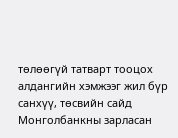төлөөгүй татварт тооцох алдангийн хэмжээг жил бүр санхүү, төсвийн сайд Монголбанкны зарласан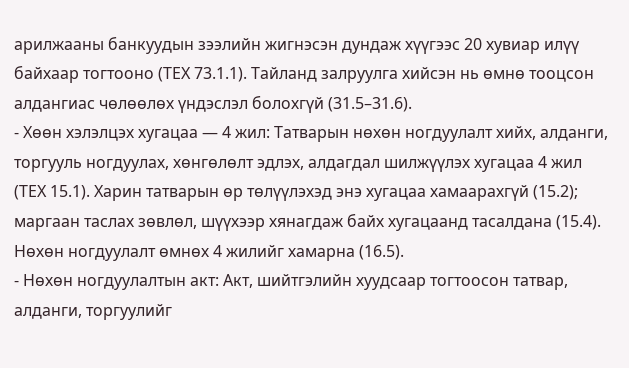арилжааны банкуудын зээлийн жигнэсэн дундаж хүүгээс 20 хувиар илүү байхаар тогтооно (ТЕХ 73.1.1). Тайланд залруулга хийсэн нь өмнө тооцсон алдангиас чөлөөлөх үндэслэл болохгүй (31.5–31.6).
- Хөөн хэлэлцэх хугацаа — 4 жил: Татварын нөхөн ногдуулалт хийх, алданги, торгууль ногдуулах, хөнгөлөлт эдлэх, алдагдал шилжүүлэх хугацаа 4 жил (ТЕХ 15.1). Харин татварын өр төлүүлэхэд энэ хугацаа хамаарахгүй (15.2); маргаан таслах зөвлөл, шүүхээр хянагдаж байх хугацаанд тасалдана (15.4). Нөхөн ногдуулалт өмнөх 4 жилийг хамарна (16.5).
- Нөхөн ногдуулалтын акт: Акт, шийтгэлийн хуудсаар тогтоосон татвар, алданги, торгуулийг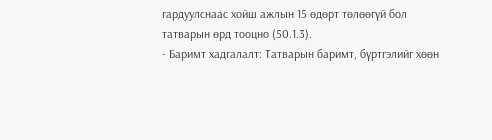гардуулснаас хойш ажлын 15 өдөрт төлөөгүй бол татварын өрд тооцно (50.1.3).
- Баримт хадгалалт: Татварын баримт, бүртгэлийг хөөн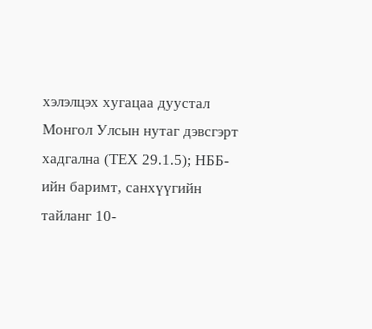хэлэлцэх хугацаа дуустал Монгол Улсын нутаг дэвсгэрт хадгална (ТЕХ 29.1.5); НББ-ийн баримт, санхүүгийн тайланг 10-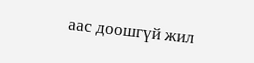аас доошгүй жил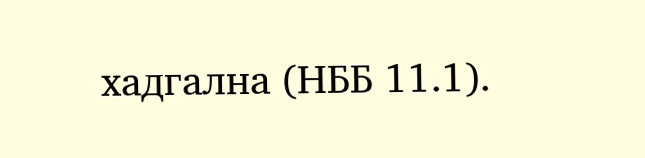хадгална (НББ 11.1).